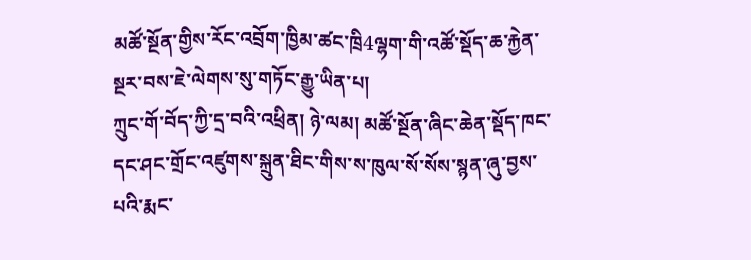མཚོ་སྔོན་གྱིས་རོང་འབྲོག་ཁྱིམ་ཚང་ཁྲི4ལྷག་གི་འཚོ་སྡོད་ཆ་རྐྱེན་སྔར་བས་ཇེ་ལེགས་སུ་གཏོང་རྒྱུ་ཡིན་པ།
ཀྲུང་གོ་བོད་ཀྱི་དྲ་བའི་འཕྲིན། ཉེ་ལམ། མཚོ་སྔོན་ཞིང་ཆེན་སྡོད་ཁང་དང་ཤང་གྲོང་འཛུགས་སྐྲུན་ཐིང་གིས་ས་ཁུལ་སོ་སོས་སྙན་ཞུ་བྱས་པའི་རྨང་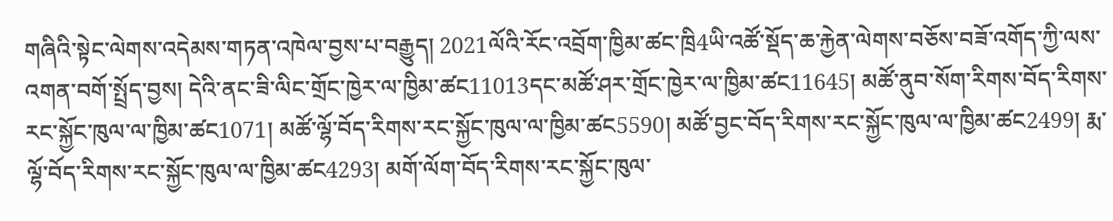གཞིའི་སྟེང་ལེགས་འདེམས་གཏན་འཁེལ་བྱས་པ་བརྒྱུད། 2021ལོའི་རོང་འབྲོག་ཁྱིམ་ཚང་ཁྲི4ཡི་འཚོ་སྡོད་ཆ་རྐྱེན་ལེགས་བཅོས་བཟོ་འགོད་ཀྱི་ལས་འགན་བགོ་སྤྲོད་བྱས། དེའི་ནང་ཟི་ལིང་གྲོང་ཁྱེར་ལ་ཁྱིམ་ཚང11013དང་མཚོ་ཤར་གྲོང་ཁྱེར་ལ་ཁྱིམ་ཚང11645། མཚོ་ནུབ་སོག་རིགས་བོད་རིགས་རང་སྐྱོང་ཁུལ་ལ་ཁྱིམ་ཚང1071། མཚོ་ལྷོ་བོད་རིགས་རང་སྐྱོང་ཁུལ་ལ་ཁྱིམ་ཚང5590། མཚོ་བྱང་བོད་རིགས་རང་སྐྱོང་ཁུལ་ལ་ཁྱིམ་ཚང2499། རྨ་ལྷོ་བོད་རིགས་རང་སྐྱོང་ཁུལ་ལ་ཁྱིམ་ཚང4293། མགོ་ལོག་བོད་རིགས་རང་སྐྱོང་ཁུལ་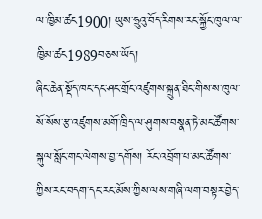ལ་ཁྱིམ་ཚང1900། ཡུས་ཧྲུའུ་བོད་རིགས་རང་སྐྱོང་ཁུལ་ལ་ཁྱིམ་ཚང1989བཅས་ཡོད།
ཞིང་ཆེན་སྡོད་ཁང་དང་ཤང་གྲོང་འཛུགས་སྐྲུན་ཐིང་གིས་ས་ཁུལ་སོ་སོས་རྩ་འཛུགས་མགོ་ཁྲིད་ལ་ཤུགས་བསྣན་ཏེ་མང་ཚོགས་སྐུལ་སློང་གང་ལེགས་བྱ་དགོས། རོང་འབྲོག་པ་མང་ཚོགས་ཀྱིས་རང་བདག་དང་རང་མོས་ཀྱིས་ལས་གཞི་ལག་བསྟར་བྱེད་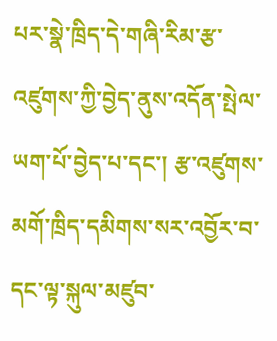པར་སྣེ་ཁྲིད་དེ་གཞི་རིམ་རྩ་འཛུགས་ཀྱི་བྱེད་ནུས་འདོན་སྤེལ་ཡག་པོ་བྱེད་པ་དང་། རྩ་འཛུགས་མགོ་ཁྲིད་དམིགས་སར་འབྱོར་བ་དང་ལྟ་སྐུལ་མཛུབ་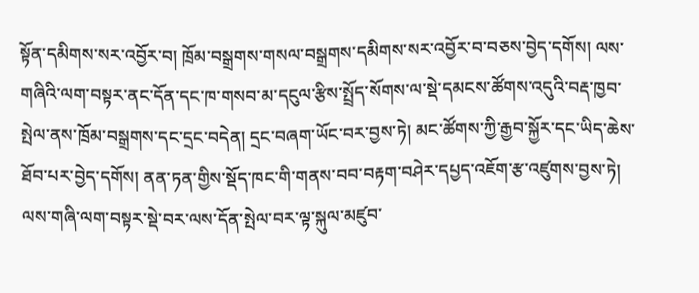སྟོན་དམིགས་སར་འབྱོར་བ། ཁྲོམ་བསྒྲགས་གསལ་བསྒྲགས་དམིགས་སར་འབྱོར་བ་བཅས་བྱེད་དགོས། ལས་གཞིའི་ལག་བསྟར་ནང་དོན་དང་ཁ་གསབ་མ་དངུལ་རྩིས་སྤྲོད་སོགས་ལ་སྡེ་དམངས་ཚོགས་འདུའི་བརྡ་ཁྱབ་སྤེལ་ནས་ཁྲོམ་བསྒྲགས་དང་དྲང་བདེན། དྲང་བཞག་ཡོང་བར་བྱས་ཏེ། མང་ཚོགས་ཀྱི་རྒྱབ་སྐྱོར་དང་ཡིད་ཆེས་ཐོབ་པར་བྱེད་དགོས། ནན་ཏན་གྱིས་སྡོད་ཁང་གི་གནས་བབ་བརྟག་བཤེར་དཔྱད་འཇོག་རྩ་འཛུགས་བྱས་ཏེ། ལས་གཞི་ལག་བསྟར་སྡེ་བར་ལས་དོན་སྤེལ་བར་ལྟ་སྐུལ་མཛུབ་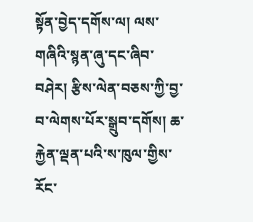སྟོན་བྱེད་དགོས་ལ། ལས་གཞིའི་སྙན་ཞུ་དང་ཞིབ་བཤེར། རྩིས་ལེན་བཅས་ཀྱི་བྱ་བ་ལེགས་པོར་སྒྲུབ་དགོས། ཆ་རྐྱེན་ལྡན་པའི་ས་ཁུལ་གྱིས་རོང་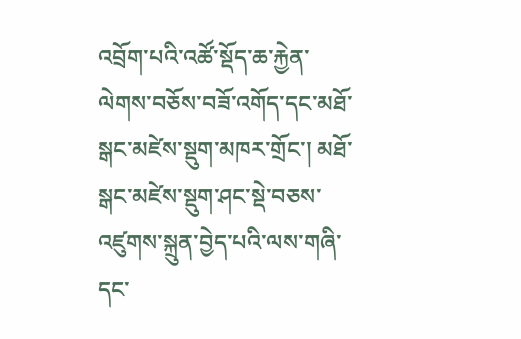འབྲོག་པའི་འཚོ་སྡོད་ཆ་རྐྱེན་ལེགས་བཅོས་བཟོ་འགོད་དང་མཐོ་སྒང་མཛེས་སྡུག་མཁར་གྲོང་། མཐོ་སྒང་མཛེས་སྡུག་ཤང་སྡེ་བཅས་འཛུགས་སྐྲུན་བྱེད་པའི་ལས་གཞི་དང་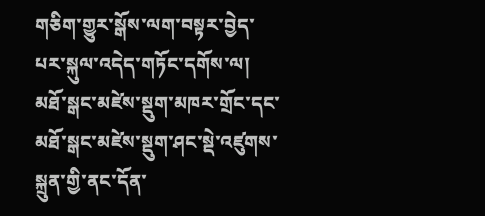གཅིག་གྱུར་སྒོས་ལག་བསྟར་བྱེད་པར་སྐུལ་འདེད་གཏོང་དགོས་ལ། མཐོ་སྒང་མཛེས་སྡུག་མཁར་གྲོང་དང་མཐོ་སྒང་མཛེས་སྡུག་ཤང་སྡེ་འཛུགས་སྐྲུན་གྱི་ནང་དོན་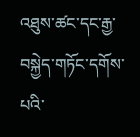འཐུས་ཚང་དང་རྒྱ་བསྐྱེད་གཏོང་དགོས་པའི་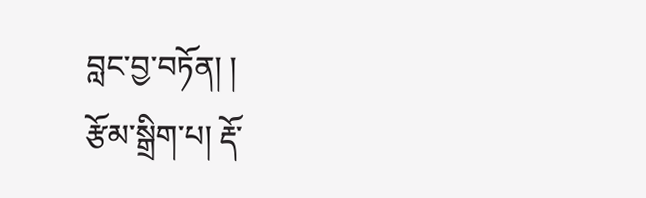བླང་བྱ་བཏོན། །
རྩོམ་སྒྲིག་པ། རྡོ་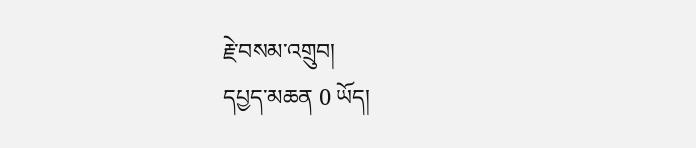རྗེ་བསམ་འགྲུབ།
དཔྱད་མཆན 0 ཡོད།